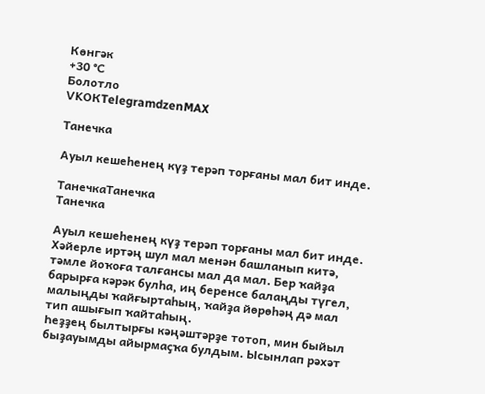Көнгәк
+30 °С
Болотло
VKОКTelegramdzenMAX

Танечка

Ауыл кешеһенең күҙ терәп торғаны мал бит инде.

ТанечкаТанечка
Танечка

Ауыл кешеһенең күҙ терәп торғаны мал бит инде. Хәйерле иртәң шул мал менән башланып китә, тәмле йоҡоға талғансы мал да мал. Бер ҡайҙа барырға кәрәк булһа, иң беренсе балаңды түгел, малыңды ҡайғыртаһың, ҡайҙа йөрөһәң дә мал тип ашығып ҡайтаһың.
Һеҙҙең былтырғы кәңәштәрҙе тотоп, мин быйыл быҙауымды айырмаҫҡа булдым. Ысынлап рәхәт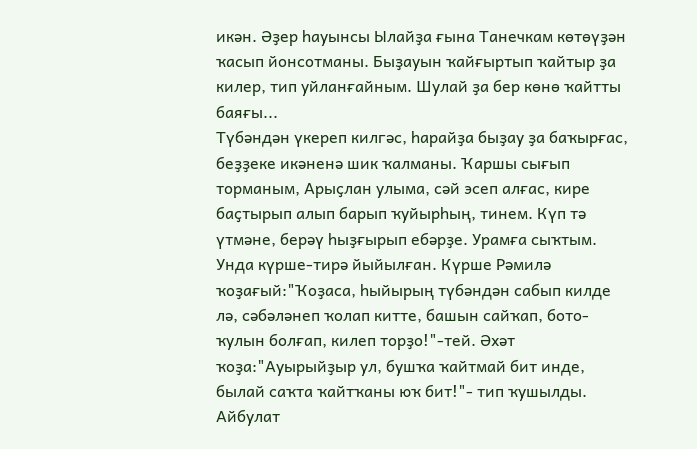икән. Әҙер һауынсы Ылайҙа ғына Танечкам көтөүҙән ҡасып йонсотманы. Быҙауын ҡайғыртып ҡайтыр ҙа килер, тип уйланғайным. Шулай ҙа бер көнө ҡайтты баяғы...
Түбәндән үкереп килгәс, һарайҙа быҙау ҙа баҡырғас, беҙҙеке икәненә шик ҡалманы. Ҡаршы сығып торманым, Арыҫлан улыма, сәй эсеп алғас, кире баҫтырып алып барып ҡуйырһың, тинем. Күп тә үтмәне, берәү һыҙғырып ебәрҙе. Урамға сыҡтым. Унда күрше-тирә йыйылған. Күрше Рәмилә ҡоҙағый:"Ҡоҙаса, һыйырың түбәндән сабып килде лә, сәбәләнеп ҡолап китте, башын сайҡап, бото-ҡулын болғап, килеп торҙо!"-тей. Әхәт ҡоҙа:"Ауырыйҙыр ул, бушҡа ҡайтмай бит инде, былай саҡта ҡайтҡаны юҡ бит!"- тип ҡушылды. Айбулат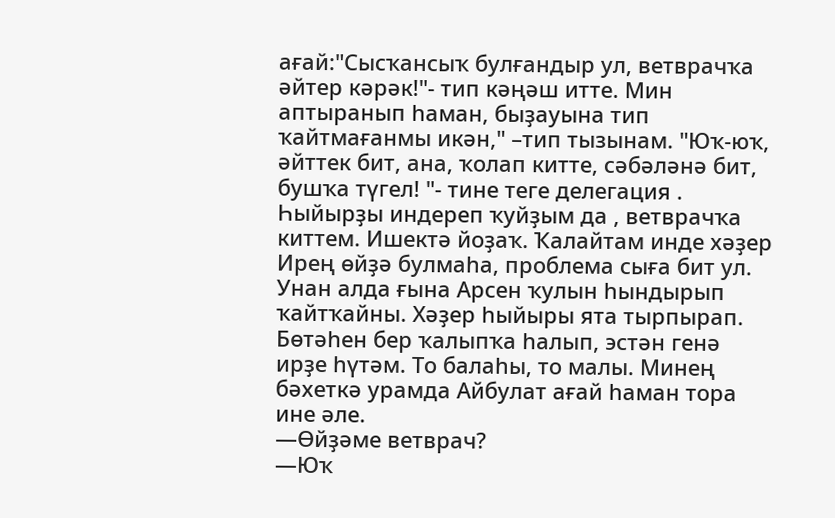ағай:"Сысҡансыҡ булғандыр ул, ветврачҡа әйтер кәрәк!"- тип кәңәш итте. Мин аптыранып һаман, быҙауына тип ҡайтмағанмы икән," –тип тызынам. "Юҡ-юҡ, әйттек бит, ана, ҡолап китте, сәбәләнә бит, бушҡа түгел! "- тине теге делегация .
Һыйырҙы индереп ҡуйҙым да , ветврачҡа киттем. Ишектә йоҙаҡ. Ҡалайтам инде хәҙер Ирең өйҙә булмаһа, проблема сыға бит ул. Унан алда ғына Арсен ҡулын һындырып ҡайтҡайны. Хәҙер һыйыры ята тырпырап. Бөтәһен бер ҡалыпҡа һалып, эстән генә ирҙе һүтәм. То балаһы, то малы. Минең бәхеткә урамда Айбулат ағай һаман тора ине әле.
—Өйҙәме ветврач?
—Юҡ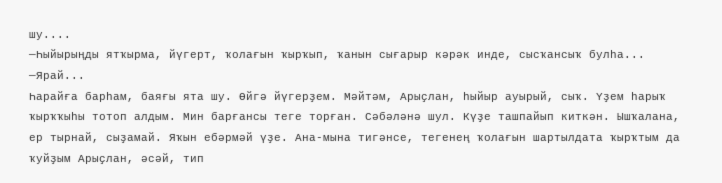шу....
—Һыйырыңды ятҡырма, йүгерт, ҡолағын ҡырҡып, ҡанын сығарыр кәрәк инде, сысҡансыҡ булһа...
—Ярай...
Һарайға барһам, баяғы ята шу. Өйгә йүгерҙем. Мәйтәм, Арыҫлан, һыйыр ауырый, сыҡ. Үҙем һарыҡ ҡырҡҡыһы тотоп алдым. Мин барғансы теге торған. Сәбәләнә шул. Күҙе ташпайып киткән. Ышҡалана, ер тырнай, сыҙамай. Яҡын ебәрмәй үҙе. Ана-мына тигәнсе, тегенең ҡолағын шартылдата ҡырҡтым да ҡуйҙым Арыҫлан, әсәй, тип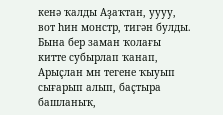кенә ҡалды Аҙаҡтан, уууу, вот һин монстр, тигән булды.
Бына бер заман ҡолағы китте субырлап ҡанап, Арыҫлан мн тегене ҡыуып сығарып алып, баҫтыра башланыҡ,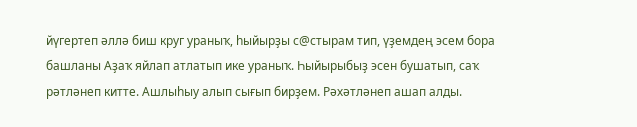йүгертеп әллә биш круг ураныҡ, һыйырҙы с@стырам тип, үҙемдең эсем бора башланы Аҙаҡ яйлап атлатып ике ураныҡ. Һыйырыбыҙ эсен бушатып, саҡ рәтләнеп китте. Ашлыһыу алып сығып бирҙем. Рәхәтләнеп ашап алды.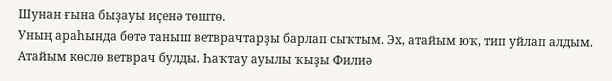Шунан ғына быҙауы иҫенә төштө.
Уның араһында бөтә таныш ветврачтарҙы барлап сыҡтым. Эх, атайым юҡ, тип уйлап алдым. Атайым көслө ветврач булды. Һаҡтау ауылы ҡыҙы Филиә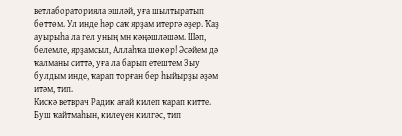ветлабораторияла эшләй, уға шылтыратып бөттөм. Ул инде һәр саҡ ярҙам итергә әҙер. Ҡаҙ ауырыһа ла гел уның мн кәңәшләшәм. Шәп, белемле, ярҙамсыл, Аллаһҡа шөкөр! Әсәйем дә ҡалманы ситтә, уға ла барып етештем Зыу булдым инде, ҡарап торған бер һыйырҙы әҙәм итәм, тип.
Кискә ветврач Радик ағай килеп ҡарап китте. Буш ҡайтмаһын, килеүен килгәс, тип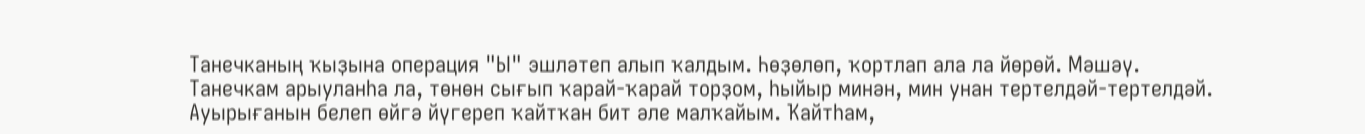Танечканың ҡыҙына операция "Ы" эшләтеп алып ҡалдым. Һөҙөлөп, ҡортлап ала ла йөрөй. Мәшәү.
Танечкам арыуланһа ла, төнөн сығып ҡарай-ҡарай торҙом, һыйыр минән, мин унан тертелдәй-тертелдәй.
Ауырығанын белеп өйгә йүгереп ҡайтҡан бит әле малҡайым. Ҡайтһам,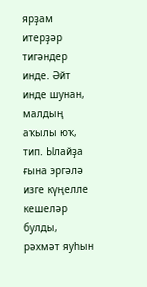ярҙам итерҙәр тигәндер инде. Әйт инде шунан, малдың аҡылы юҡ, тип. Ылайҙа ғына эргәлә изге күңелле кешеләр булды, рәхмәт яуһын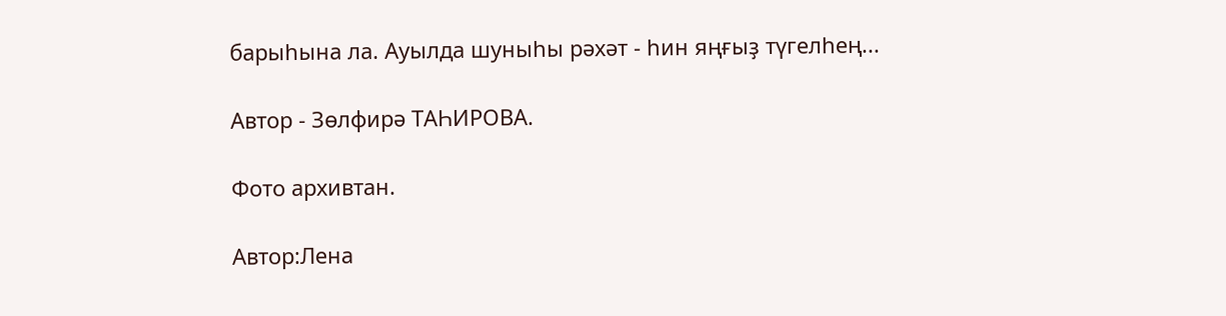барыһына ла. Ауылда шуныһы рәхәт - һин яңғыҙ түгелһең...

Автор - Зөлфирә ТАҺИРОВА.

Фото архивтан.

Автор:Лена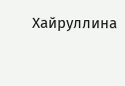Хайруллина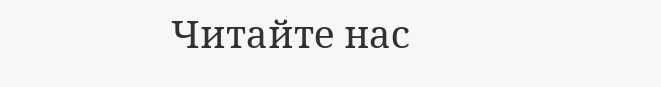Читайте нас